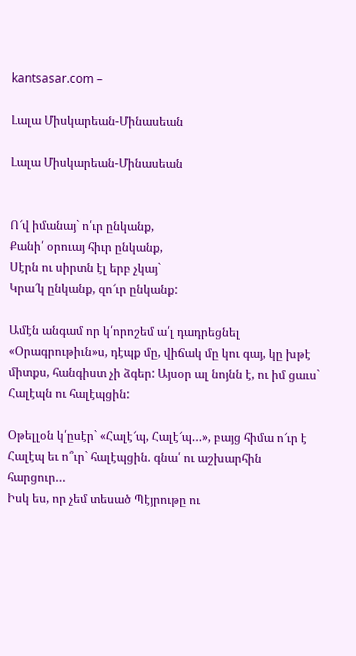kantsasar.com –

Լալա Միսկարեան-Մինասեան

Լալա Միսկարեան-Մինասեան


Ո՜վ իմանայ` ո՛ւր ընկանք,
Քանի՛ օրուայ հիւր ընկանք,
Սէրն ու սիրտն էլ երբ չկայ`
Կրա՜կ ընկանք, զո՜ւր ընկանք:

Ամէն անգամ որ կ՛որոշեմ ա՛լ դադրեցնել «Օրագրութիւն»ս, դէպք մը, վիճակ մը կու գայ, կը խթէ միտքս, հանգիստ չի ձգեր: Այսօր ալ նոյնն է, ու իմ ցաւս` Հալէպն ու հալէպցին:

Օթելլօն կ՛ըսէր` «Հալէ՜պ, Հալէ՜պ…», բայց հիմա ո՜ւր է Հալէպ եւ ո՞ւր` հալէպցին. գնա՛ ու աշխարհին հարցուր…
Իսկ ես, որ չեմ տեսած Պէյրութը ու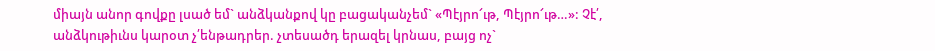միայն անոր գովքը լսած եմ` անձկանքով կը բացականչեմ` «Պէյրո՜ւթ, Պէյրո՜ւթ…»: Չէ՛, անձկութիւնս կարօտ չ՛ենթադրեր. չտեսածդ երազել կրնաս, բայց ոչ`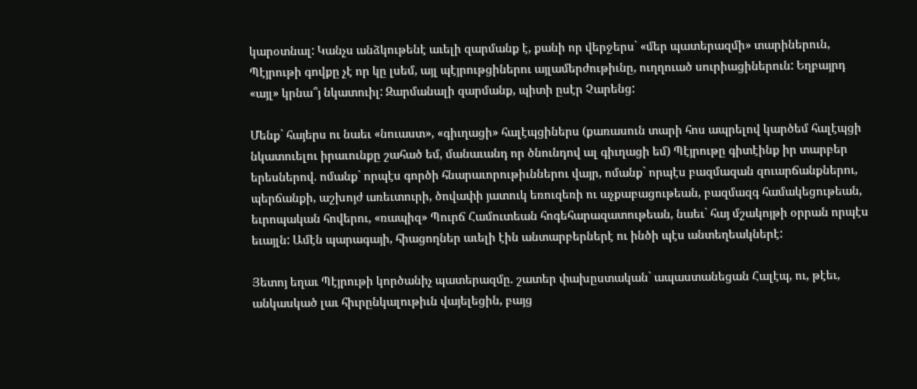կարօտնալ: Կանչս անձկութենէ աւելի զարմանք է, քանի որ վերջերս` «մեր պատերազմի» տարիներուն, Պէյրութի գովքը չէ որ կը լսեմ, այլ պէյրութցիներու այլամերժութիւնը, ուղղուած սուրիացիներուն: Եղբայրդ «այլ» կրնա՞յ նկատուիլ: Զարմանալի զարմանք, պիտի ըսէր Չարենց:

Մենք` հայերս ու նաեւ «նուաստ», «գիւղացի» հալէպցիներս (քառասուն տարի հոս ապրելով կարծեմ հալէպցի նկատուելու իրաւունքը շահած եմ, մանաւանդ որ ծնունդով ալ գիւղացի եմ) Պէյրութը գիտէինք իր տարբեր երեսներով. ոմանք` որպէս գործի հնարաւորութիւններու վայր, ոմանք` որպէս բազմազան զուարճանքներու, պերճանքի, աշխոյժ առեւտուրի, ծովափի յատուկ եռուզեռի ու աչքաբացութեան, բազմազգ համակեցութեան, եւրոպական հովերու, «ռապիզ» Պուրճ Համուտեան հոգեհարազատութեան, նաեւ` հայ մշակոյթի օրրան որպէս եւայլն: Ամէն պարագայի, հիացողներ աւելի էին անտարբերներէ ու ինծի պէս անտեղեակներէ:

Յետոյ եղաւ Պէյրութի կործանիչ պատերազմը. շատեր փախըստական` ապաստանեցան Հալէպ, ու, թէեւ, անկասկած լաւ հիւրընկալութիւն վայելեցին, բայց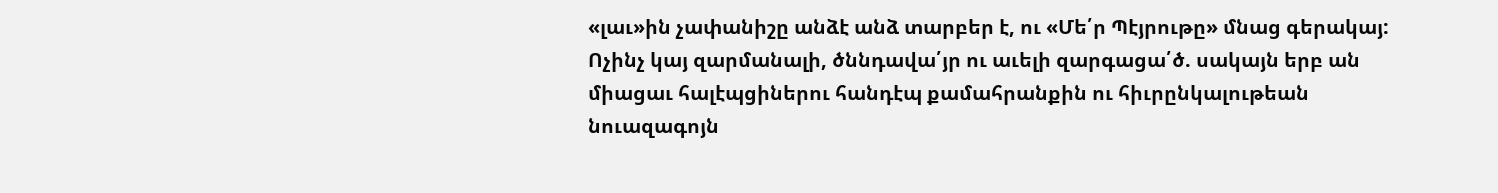«լաւ»ին չափանիշը անձէ անձ տարբեր է, ու «Մե՛ր Պէյրութը» մնաց գերակայ: Ոչինչ կայ զարմանալի, ծննդավա՛յր ու աւելի զարգացա՛ծ. սակայն երբ ան միացաւ հալէպցիներու հանդէպ քամահրանքին ու հիւրընկալութեան նուազագոյն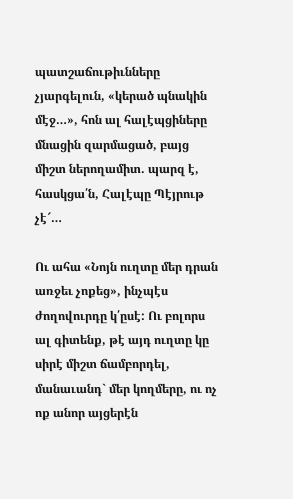պատշաճութիւնները չյարգելուն, «կերած պնակին մէջ…», հոն ալ հալէպցիները մնացին զարմացած, բայց միշտ ներողամիտ. պարզ է, հասկցա՛ն, Հալէպը Պէյրութ չէ՜…

Ու ահա «Նոյն ուղտը մեր դրան առջեւ չոքեց», ինչպէս ժողովուրդը կ՛ըսէ: Ու բոլորս ալ գիտենք, թէ այդ ուղտը կը սիրէ միշտ ճամբորդել, մանաւանդ` մեր կողմերը, ու ոչ ոք անոր այցերէն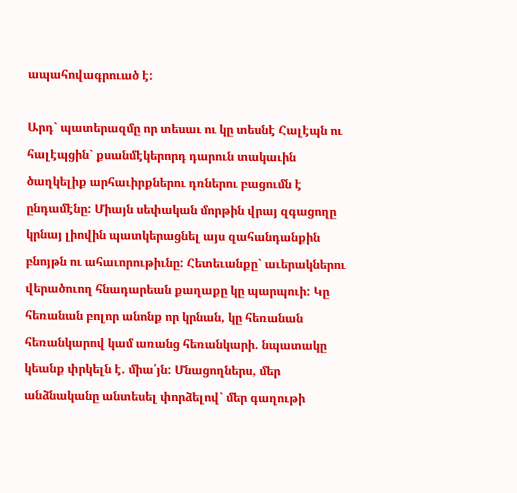ապահովագրուած է:

Արդ` պատերազմը որ տեսաւ ու կը տեսնէ Հալէպն ու հալէպցին` քսանմէկերորդ դարուն տակաւին ծաղկելիք արհաւիրքներու դռներու բացումն է ընդամէնը: Միայն սեփական մորթին վրայ զգացողը կրնայ լիովին պատկերացնել այս զահանդանքին բնոյթն ու ահաւորութիւնը: Հետեւանքը` աւերակներու վերածուող հնադարեան քաղաքը կը պարպուի: Կը հեռանան բոլոր անոնք որ կրնան, կը հեռանան հեռանկարով կամ առանց հեռանկարի. նպատակը կեանք փրկելն է. միա՛յն: Մնացողներս, մեր անձնականը անտեսել փորձելով` մեր գաղութի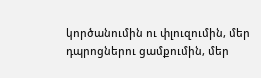կործանումին ու փլուզումին, մեր դպրոցներու ցամքումին, մեր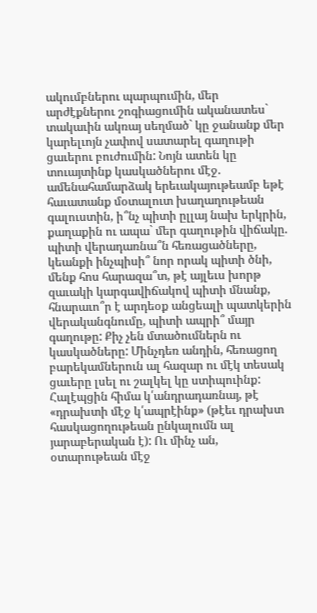ակումբներու պարպումին, մեր արժէքներու շոգիացումին ականատես` տակաւին ակռայ սեղմած` կը ջանանք մեր կարելւոյն չափով սատարել գաղութի ցաւերու բուժումին: Նոյն ատեն կը տուայտինք կասկածներու մէջ. ամենահամարձակ երեւակայութեամբ եթէ հաւատանք մօտալուտ խաղաղութեան գալուստին, ի՞նչ պիտի ըլլայ նախ երկրին, քաղաքին ու ապա` մեր գաղութին վիճակը. պիտի վերադառնա՞ն հեռացածները, կեանքի ինչպիսի՞ նոր որակ պիտի ծնի, մենք հոս հարազա՞տ, թէ այլեւս խորթ զաւակի կարգավիճակով պիտի մնանք, հնարաւո՞ր է արդեօք անցեալի պատկերին վերականգնումը, պիտի ապրի՞ մայր գաղութը: Քիչ չեն մտածումներն ու կասկածները: Մինչդեռ անդին, հեռացող բարեկամներուն ալ հազար ու մէկ տեսակ ցաւերը լսել ու շալկել կը ստիպուինք: Հալէպցին հիմա կ՛անդրադառնայ, թէ «դրախտի մէջ կ՛ապրէինք» (թէեւ դրախտ հասկացողութեան ընկալումն ալ յարաբերական է): Ու մինչ ան, օտարութեան մէջ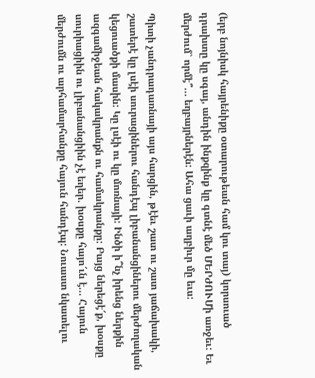(երբ նոյնիսկ հայրենիքը օտարութեան համ կու տայ) կորսուած դրախտը կը սգայ, անդին ինքզինք կը գտնէ մեծ ՄԵՐԺՈՒՄի առջեւ: Եւ մերժում` որմէ՞… եղբայրներէն: Ահա ցաւի աղբիւր մը եւս:

Պիտի չանդրադառնայի այս հարցին, թէեւ շատ ու շատ յաճախակի, շատերէ կը լսէի սուրացիներու հանդէպ լիբանանցիներու մերժողական կեցուածքի մասին: Կը լսէի ու կը մոռնայի: Ինծի ի՞նչ իրենց ներքին ազգամիջեան հակակրանքն ու համակրանքը: Բայց ներեցէ՜ք, խօսքը սուրիացիին ու լիբանանցիին չէ եղեր. խօսքը հայո՜ւն է… Հայուն մերժումն ու արհամարհանքը հայուն հանդէպ: Նուաստ նկատելու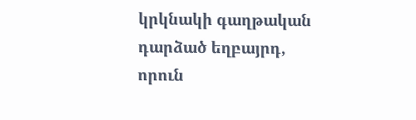կրկնակի գաղթական դարձած եղբայրդ, որուն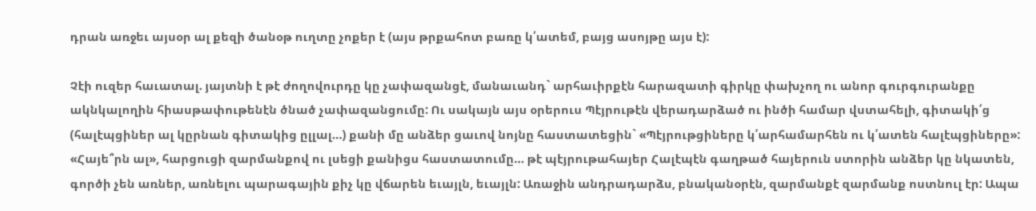դրան առջեւ այսօր ալ քեզի ծանօթ ուղտը չոքեր է (այս թրքահոտ բառը կ՛ատեմ, բայց ասոյթը այս է):

Չէի ուզեր հաւատալ. յայտնի է թէ ժողովուրդը կը չափազանցէ, մանաւանդ` արհաւիրքէն հարազատի գիրկը փախչող ու անոր գուրգուրանքը ակնկալողին հիասթափութենէն ծնած չափազանցումը: Ու սակայն այս օրերուս Պէյրութէն վերադարձած ու ինծի համար վստահելի, գիտակի՛ց (հալէպցիներ ալ կըրնան գիտակից ըլլալ…) քանի մը անձեր ցաւով նոյնը հաստատեցին` «Պէյրութցիները կ՛արհամարհեն ու կ՛ատեն հալէպցիները»: «Հայե՞րն ալ», հարցուցի զարմանքով ու լսեցի քանիցս հաստատումը… թէ պէյրութահայեր Հալէպէն գաղթած հայերուն ստորին անձեր կը նկատեն, գործի չեն առներ, առնելու պարագային քիչ կը վճարեն եւայլն, եւայլն: Առաջին անդրադարձս, բնականօրէն, զարմանքէ զարմանք ոստնուլ էր: Ապա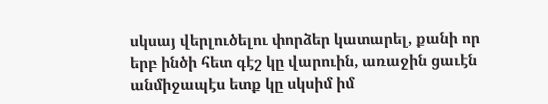սկսայ վերլուծելու փորձեր կատարել, քանի որ երբ ինծի հետ գէշ կը վարուին, առաջին ցաւէն անմիջապէս ետք կը սկսիմ իմ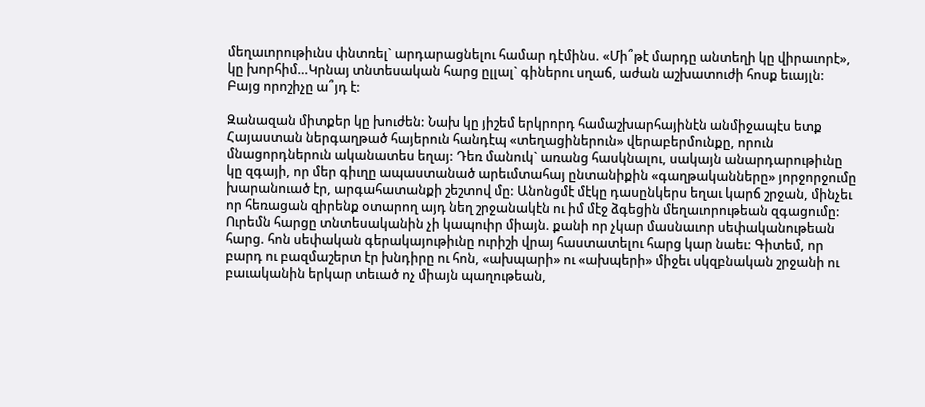մեղաւորութիւնս փնտռել` արդարացնելու համար դէմինս. «Մի՞թէ մարդը անտեղի կը վիրաւորէ», կը խորհիմ…Կրնայ տնտեսական հարց ըլլալ` գիներու սղաճ, աժան աշխատուժի հոսք եւայլն: Բայց որոշիչը ա՞յդ է:

Զանազան միտքեր կը խուժեն: Նախ կը յիշեմ երկրորդ համաշխարհայինէն անմիջապէս ետք Հայաստան ներգաղթած հայերուն հանդէպ «տեղացիներուն» վերաբերմունքը, որուն մնացորդներուն ականատես եղայ: Դեռ մանուկ` առանց հասկնալու, սակայն անարդարութիւնը կը զգայի, որ մեր գիւղը ապաստանած արեւմտահայ ընտանիքին «գաղթականները» յորջորջումը խարանուած էր, արգահատանքի շեշտով մը: Անոնցմէ մէկը դասընկերս եղաւ կարճ շրջան, մինչեւ որ հեռացան զիրենք օտարող այդ նեղ շրջանակէն ու իմ մէջ ձգեցին մեղաւորութեան զգացումը: Ուրեմն հարցը տնտեսականին չի կապուիր միայն. քանի որ չկար մասնաւոր սեփականութեան հարց. հոն սեփական գերակայութիւնը ուրիշի վրայ հաստատելու հարց կար նաեւ: Գիտեմ, որ բարդ ու բազմաշերտ էր խնդիրը ու հոն, «ախպարի» ու «ախպերի» միջեւ սկզբնական շրջանի ու բաւականին երկար տեւած ոչ միայն պաղութեան,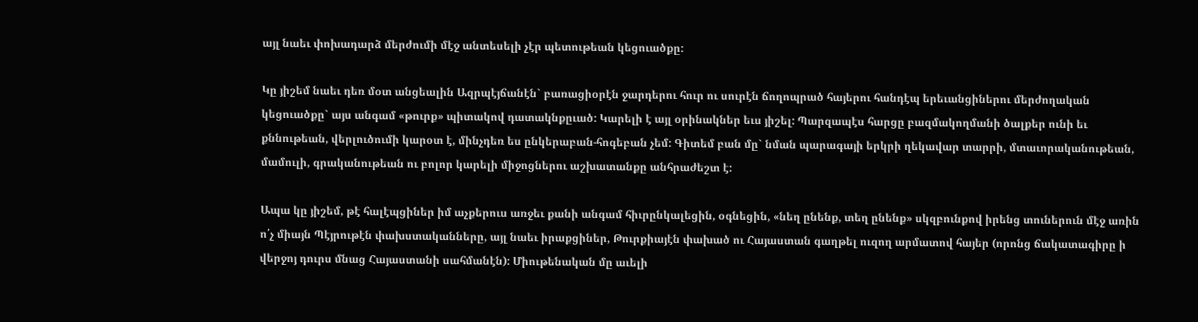այլ նաեւ փոխադարձ մերժումի մէջ անտեսելի չէր պետութեան կեցուածքը:

Կը յիշեմ նաեւ դեռ մօտ անցեալին Ազրպէյճանէն` բառացիօրէն ջարդերու հուր ու սուրէն ճողոպրած հայերու հանդէպ երեւանցիներու մերժողական կեցուածքը` այս անգամ «թուրք» պիտակով դատակնքըւած: Կարելի է այլ օրինակներ եւս յիշել: Պարզապէս հարցը բազմակողմանի ծալքեր ունի եւ քննութեան, վերլուծումի կարօտ է, մինչդեռ ես ընկերաբան-հոգեբան չեմ: Գիտեմ բան մը` նման պարագայի երկրի ղեկավար տարրի, մտաւորականութեան, մամուլի, գրականութեան ու բոլոր կարելի միջոցներու աշխատանքը անհրաժեշտ է:

Ապա կը յիշեմ, թէ հալէպցիներ իմ աչքերուս առջեւ քանի անգամ հիւրընկալեցին, օգնեցին, «նեղ ընենք, տեղ ընենք» սկզբունքով իրենց տուներուն մէջ առին ո՛չ միայն Պէյրութէն փախստականները, այլ նաեւ իրաքցիներ, Թուրքիայէն փախած ու Հայաստան գաղթել ուզող արմատով հայեր (որոնց ճակատագիրը ի վերջոյ դուրս մնաց Հայաստանի սահմանէն): Միութենական մը աւելի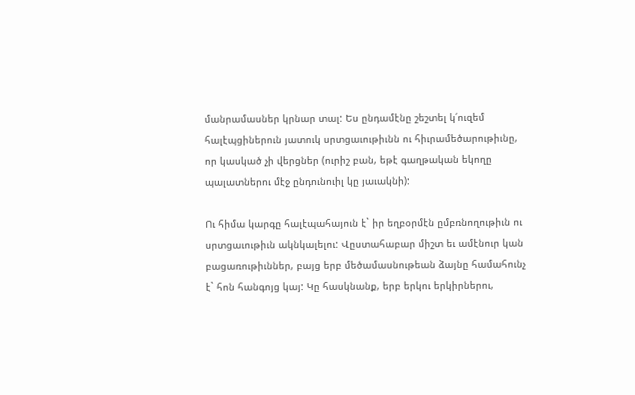մանրամասներ կրնար տալ: Ես ընդամէնը շեշտել կ՛ուզեմ հալէպցիներուն յատուկ սրտցաւութիւնն ու հիւրամեծարութիւնը, որ կասկած չի վերցներ (ուրիշ բան, եթէ գաղթական եկողը պալատներու մէջ ընդունուիլ կը յաւակնի):

Ու հիմա կարգը հալէպահայուն է` իր եղբօրմէն ըմբռնողութիւն ու սրտցաւութիւն ակնկալելու: Վըստահաբար միշտ եւ ամէնուր կան բացառութիւններ, բայց երբ մեծամասնութեան ձայնը համահունչ է` հոն հանգոյց կայ: Կը հասկնանք, երբ երկու երկիրներու,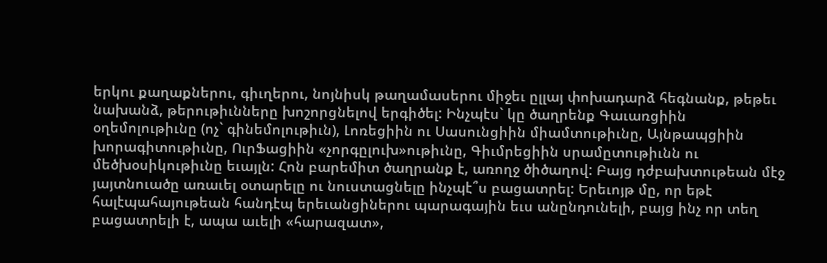երկու քաղաքներու, գիւղերու, նոյնիսկ թաղամասերու միջեւ ըլլայ փոխադարձ հեգնանք, թեթեւ նախանձ, թերութիւնները խոշորցնելով երգիծել: Ինչպէս` կը ծաղրենք Գաւառցիին օղեմոլութիւնը (ոչ` գինեմոլութիւն), Լոռեցիին ու Սասունցիին միամտութիւնը, Այնթապցիին խորագիտութիւնը, ՈւրՖացիին «չորգըլուխ»ութիւնը, Գիւմրեցիին սրամըտութիւնն ու մեծխօսիկութիւնը եւայլն: Հոն բարեմիտ ծաղրանք է, առողջ ծիծաղով: Բայց դժբախտութեան մէջ յայտնուածը առաւել օտարելը ու նուստացնելը ինչպէ՞ս բացատրել: Երեւոյթ մը, որ եթէ հալէպահայութեան հանդէպ երեւանցիներու պարագային եւս անընդունելի, բայց ինչ որ տեղ բացատրելի է, ապա աւելի «հարազատ»,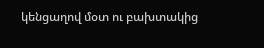կենցաղով մօտ ու բախտակից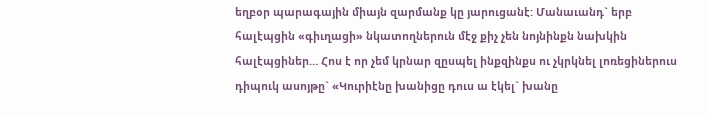եղբօր պարագային միայն զարմանք կը յարուցանէ: Մանաւանդ` երբ հալէպցին «գիւղացի» նկատողներուն մէջ քիչ չեն նոյնինքն նախկին հալէպցիներ… Հոս է որ չեմ կրնար զըսպել ինքզինքս ու չկրկնել լոռեցիներուս դիպուկ ասոյթը` «Կուրիէնը խանիցը դուս ա էկել` խանը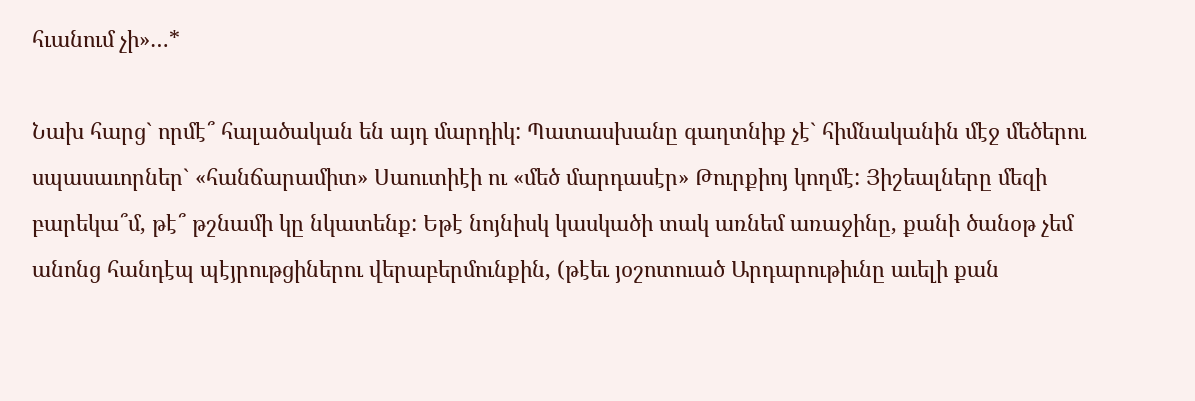հւանում չի»…*

Նախ հարց` որմէ՞ հալածական են այդ մարդիկ: Պատասխանը գաղտնիք չէ` հիմնականին մէջ մեծերու սպասաւորներ` «հանճարամիտ» Սաուտիէի ու «մեծ մարդասէր» Թուրքիոյ կողմէ: Յիշեալները մեզի բարեկա՞մ, թէ՞ թշնամի կը նկատենք: Եթէ նոյնիսկ կասկածի տակ առնեմ առաջինը, քանի ծանօթ չեմ անոնց հանդէպ պէյրութցիներու վերաբերմունքին, (թէեւ յօշոտուած Արդարութիւնը աւելի քան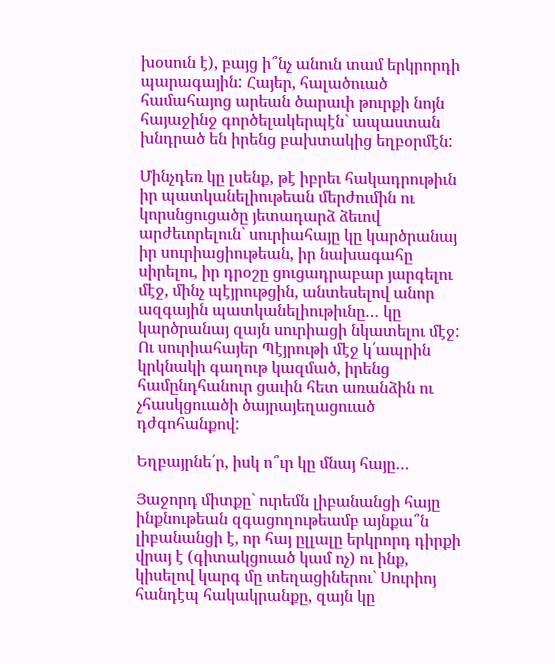խօսուն է), բայց ի՞նչ անուն տամ երկրորդի պարագային: Հայեր, հալածուած համահայոց արեան ծարաւի թուրքի նոյն հայաջինջ գործելակերպէն` ապաստան խնդրած են իրենց բախտակից եղբօրմէն:

Մինչդեռ կը լսենք, թէ իբրեւ հակադրութիւն իր պատկանելիութեան մերժումին ու կորսնցուցածը յետադարձ ձեւով արժեւորելուն` սուրիահայը կը կարծրանայ իր սուրիացիութեան, իր նախագահը սիրելու, իր դրօշը ցուցադրաբար յարգելու մէջ, մինչ պէյրութցին, անտեսելով անոր ազգային պատկանելիութիւնը… կը կարծրանայ զայն սուրիացի նկատելու մէջ: Ու սուրիահայեր Պէյրութի մէջ կ՛ապրին կրկնակի գաղութ կազմած, իրենց համընդհանուր ցաւին հետ առանձին ու չհասկցուածի ծայրայեղացուած դժգոհանքով:

Եղբայրնե՛ր, իսկ ո՞ւր կը մնայ հայը…

Յաջորդ միտքը` ուրեմն լիբանանցի հայը ինքնութեան զգացողութեամբ այնքա՞ն լիբանանցի է, որ հայ ըլլալը երկրորդ դիրքի վրայ է (գիտակցուած կամ ոչ) ու ինք, կիսելով կարգ մը տեղացիներու` Սուրիոյ հանդէպ հակակրանքը, զայն կը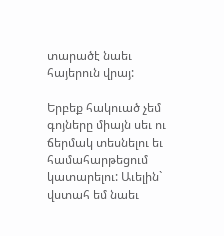տարածէ նաեւ հայերուն վրայ:

Երբեք հակուած չեմ գոյները միայն սեւ ու ճերմակ տեսնելու եւ համահարթեցում կատարելու: Աւելին` վստահ եմ նաեւ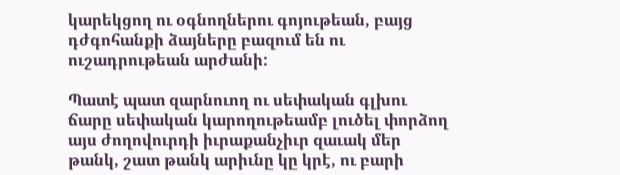կարեկցող ու օգնողներու գոյութեան, բայց դժգոհանքի ձայները բազում են ու ուշադրութեան արժանի:

Պատէ պատ զարնուող ու սեփական գլխու ճարը սեփական կարողութեամբ լուծել փորձող այս ժողովուրդի իւրաքանչիւր զաւակ մեր թանկ, շատ թանկ արիւնը կը կրէ, ու բարի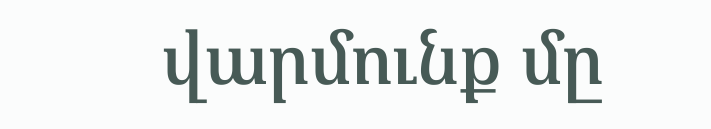վարմունք մը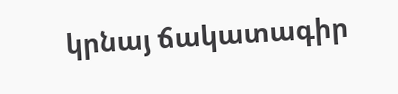կրնայ ճակատագիր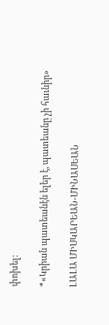փոխել:

*«Կրիան պատեանէն ելեր է, պատեանը չի հաւնիր»

ԼԱԼԱ ՄԻՍԿԱՐԵԱՆ-ՄԻՆԱՍԵԱՆ